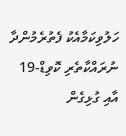ހަލުވިކަމާއެކު ފެތުރެމުންދާ ނުރައްކާތެރި ކޮވިޑް-19 އާއި ގުޅިގެން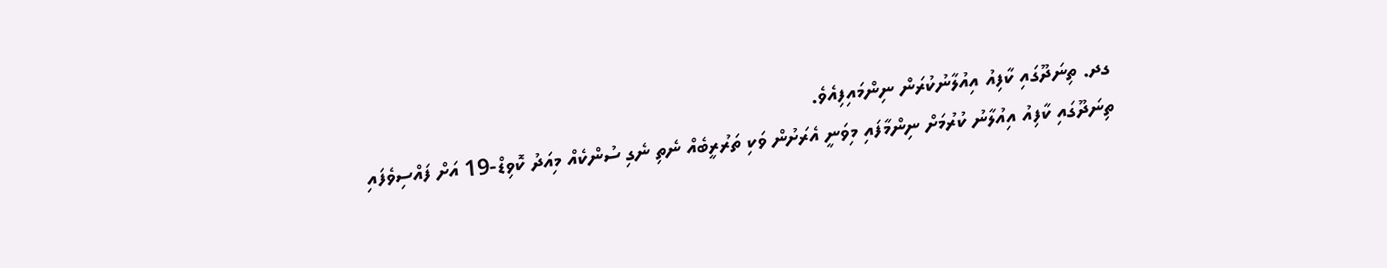ގދ. ތިނަދޫގައި ކާފިއު އިއުލާނުކުރަން ނިންމައިފިއެވެ.
ތިނަދޫގައި ކާފިއު އިއުލާނު ކުރުމަށް ނިންމާފައި މިވަނީ އެރަށުން ވަކި ތަރުރީބެއް ނެތި ނެގި ސުންކެއް މިއަދު ކޮވިޑް-19 އަށް ފައްސިވެފައި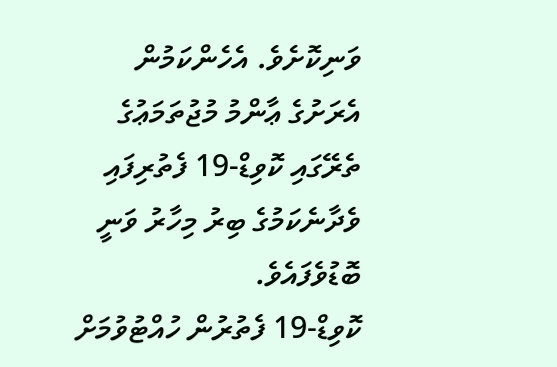ވަނިކޮށެވެ. އެހެންކަމުން އެރަށުގެ ޢާންމު މުޖުތަމަޢުގެ ތެރޭގައި ކޮވިޑް-19 ފެތުރިފައި ވެދާނެކަމުގެ ބިރު މިހާރު ވަނީ ބޮޑުވެފައެވެ.
ކޮވިޑް-19 ފެތުރުން ހުއްޓުވުމަށް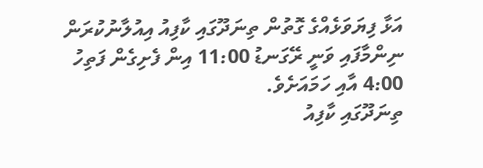އަޅާ ފިޔަވަޅެއްގެ ގޮތުން ތިނަދޫގައި ކާފިއު އިއުލާނުކުރަން ނިންމާފައި ވަނީ ރޭގަނޑު 11:00 އިން ފެށިގެން ފަތިހު 4:00 އާއި ހަމައަށެވެ.
ތިނަދޫގައި ކާފިއު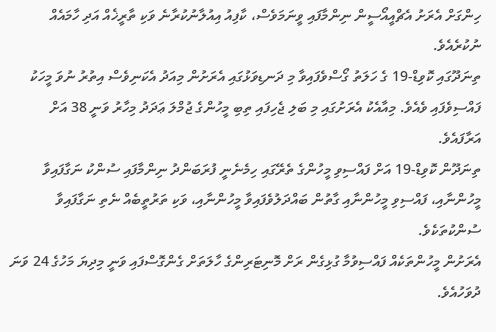ހިންގަށް އެރަށު އެޗްއީއޯސީން ނިންމާފައި ވީނަމަވެސް، ކާފިއު އިއުލާނުކުރާނެ ވަކި ތާރީޚެއް އަދި ހާމައެއް ނުކުރެއެވެ.
ތިނަދޫގައި ކޮވިޑް-19 ގެ ހަލަތު ގޯސްވެފައިވާ މި ދަނޑިވަޅުގައި އެރަށުން މިއަދު އެކަނިވެސް އިތުރު ނުވަ މީހަކު ފައްސިވެފައި ވެއެވެ. މިއާއެކު އެރަށުގައި މި ބަލި ޖެހިފައި ތިބި މީހުންގެ ޖުމްލަ ޢަދަދު މިހާރު ވަނީ 38 އަށް އަރާފައެވެ.
ތިނަދޫން ކޮވިޑް-19 އަށް ފައްސިވި މީހުންގެ ތެރޭގައި ހިމެނެނީ ފުރަބަންދު ނިންމާފައި ސުންކު ނަގާފައިވާ މީހުންނާއި، ފައްސިވި މީހުންނާއި ގާތުން ބައްދަލުވެފައިވާ މީހުންނާއި، ވަކި ތަރުތީބެއް ނެތި ނަގާފައިވާ ސުންކުތަކެވެ.
އެރަށުން މީހުންތަކެއް ފައްސިވުމާ ގުޅިގެން ރަށް މޮނިޓަރިންގެ ހާލަތަށް ގެންގޮސްފައި ވަނީ މިދިޔަ މަހުގެ 24 ވަނަ ދުވަހުއެވެ.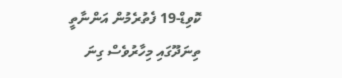ކޮވިޑް-19 ފެތުރެމުން އަންނާތީ ތިނަދޫގައި މިހާރުވެސް ގިނަ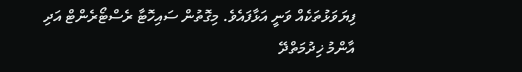ފިޔަވަޅުތަކެއް ވަނީ އަޅާފައެވެ. މިގޮތުން ސައިހޮޓާ ރެސްޓޯރެންޓް އަދި އާންމު ޚިދުމަތްދޭ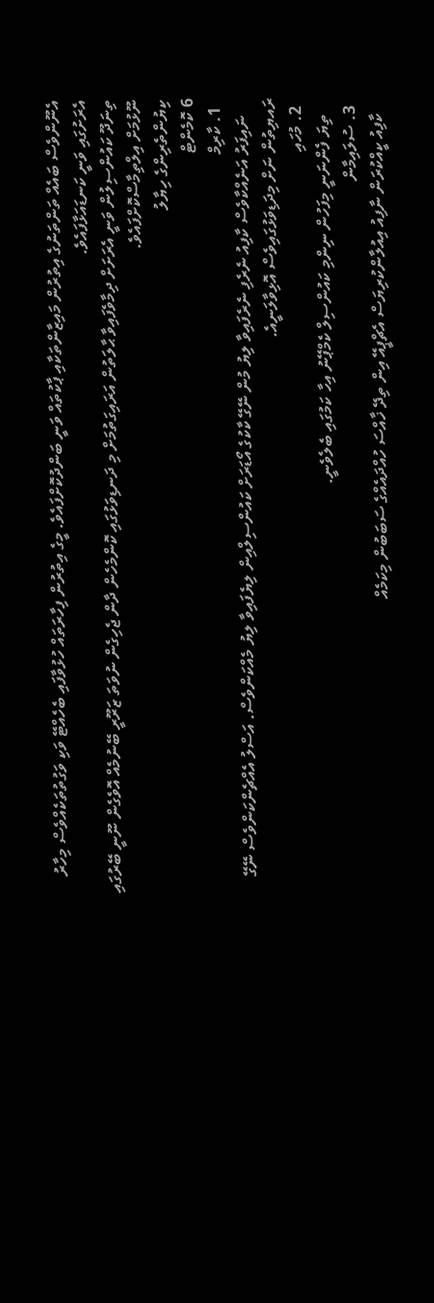އެނޫންވެސް ބައެއް ތަންތަނުގެ އިތުރުން މައިޒާންތަކާއި ޕާކުތައް ވަނީ ބަންދުކޮށްފައެވެ. މީގެ އިތުރުން ފިހާރަތައް ހުޅުވާފައި ބެހެއްޓޭ ވަކި ވަގުތުތަކެއްވެސް މިހާރު އެރަށުގައި ވަނީ ކަނޑައަޅާފައެވެ.
ތިނަދޫ ކައުންސިލުން ވަނީ އެރަށަށް ދިމާވެފައިވާ ޙާލަތުން އަރައިގަތުމަށް މި ދަނޑިވަޅުގައި ކޮންމެހެން ދާން ޖެހިގެން ނުވަތަ ޒަރޫރީ ބޭނުމެއް އޮވެގެން ނޫނީ ބޭރުގައި ނޫޅުމަށް އިލްތިމާސްކޮށްފައެވެ.
ކިޔުންތެރިންގެ ހިޔާލު
6 ކޮމެންޓް
  1. ކާރިމް
    ނައިފަރު އަނެއްކާވެސް ކާފިއު ނެރެފި ނެރެފައިވާ ލިޔު މުން ނޭގޭ ކާކުގެ އޯޑަރަށް ކައުންސިލްއިން ލިޔެފައިވާ ލިޔު މެއްކަންވެސް. އަސްލު އެއްޗެންކަންވެސް ނޭގޭ ރައޔިތުން ނަށް މިދަޑިވަޅުގައިވެސް އޮޅިވާލަނީއެ.
  2. މުހައި
    ތިޔަ ފެންނަނީ މިފަހުން ނިންމި ކައުންސިލް ކެމްޕޭނު އިހާ ކަމުގައި ބެލެވެނީ.
  3. ސުލައިމާން
    ކާފިއު ކީއްކުރަން ނާފިއު އިއުލާންކުރިޔަސް އެޗްޕީއޭ އިން ތިދޭ ޚާއްސަ ހުއްދައެއްގެ ސަބަބުން މިކަމެއް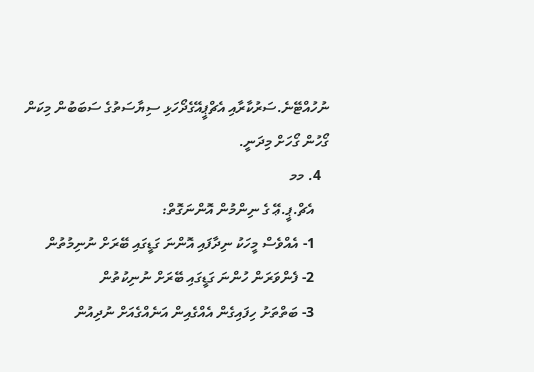ނުހުއްޓޭނެ.ސަރުކާރާއި އެޗްޕީއޭގެދޯހަޅި ސިޔާސަތުގެ ސަބަބުން މިކަން ގޯހުން ގޯހަށް މިދަނީ.
  4. މމ
    އެޗް.ޕީ.ޢޭ ގެ ނިންމުން އޮންނަގޮތް:
    1- އެއްވެސް މީހަކު ނިދާފައި އޮންނަ ގަޑީގައި ބޭރަށް ނުނިމުތުން
    2- ފެންވަރަން ހުންނަ ގަޑީގައި ބޭރަށް ނުނިކުތުން
    3- ބަތްތަށު ހިފައިގެން އެއްގެއިން އަނެއްގެއަށް ނުދިއުން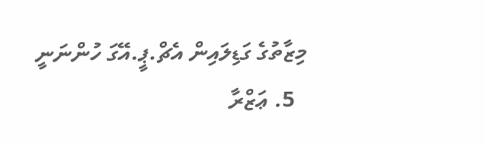މިޒާތުގެ ގަޑިލައިން އެޗް.ޕީ.އޭގަ ހުންނަނީ
  5. ޢަޒްރާ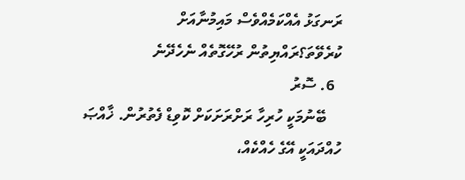ރަނގަޅު އެއްކަމެއްވެސް މައިމުނާއަށް ކުރެވޭތަ؟ރައްޔިތުން ރުހޭގޮތެއް ނެހެދޭނެ
  6. ސޮރު
    ބޭނުމަކީ ހުރިހާ ރަށްރަށަކަށް ކޮވިޑް ފެތުރުން. ޚާއްޞަ ހުއްދައަކީ އޭގެ ހެއްކެއް،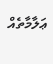ޢަލާމާތެއް